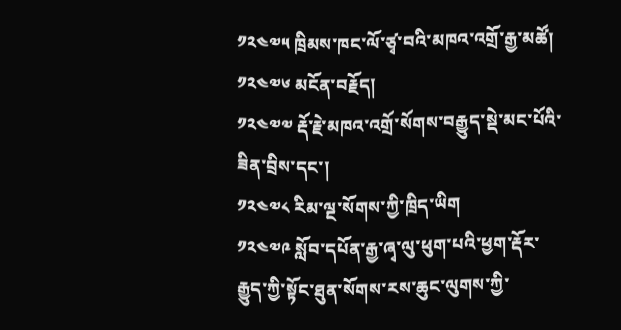༡༢༤༧༥ ཁྲིམས་ཁང་ལོ་ཙྭ་བའི་མཁའ་འགྲོ་རྒྱ་མཚོ།
༡༢༤༧༦ མངོན་བརྗོད།
༡༢༤༧༧ རྡོ་རྗེ་མཁའ་འགྲོ་སོགས་བརྒྱུད་སྡེ་མང་པོའི་ཟིན་བྲིས་དང་།
༡༢༤༧༨ རིམ་ལྔ་སོགས་ཀྱི་ཁྲིད་ཡིག
༡༢༤༧༩ སློབ་དཔོན་རྒྱ་ཞྭ་ལུ་ཕུག་པའི་ཕྱག་རྡོར་རྒྱུད་ཀྱི་སྟོང་ཐུན་སོགས་རས་ཆུང་ལུགས་ཀྱི་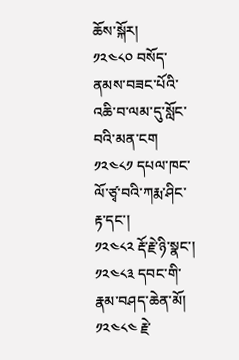ཆོས་སྐོར།
༡༢༤༨༠ བསོད་ནམས་བཟང་པོའི་འཆི་བ་ལམ་དུ་སློང་བའི་མན་ངག
༡༢༤༨༡ དཔལ་ཁང་ལོ་ཙྭ་བའི་ཀརྨ་ཤིང་རྟ་དང་།
༡༢༤༨༢ རྡོ་རྗེ་ཉི་སྣང་།
༡༢༤༨༣ དབང་གི་རྣམ་བཤད་ཆེན་མོ།
༡༢༤༨༤ རྗེ་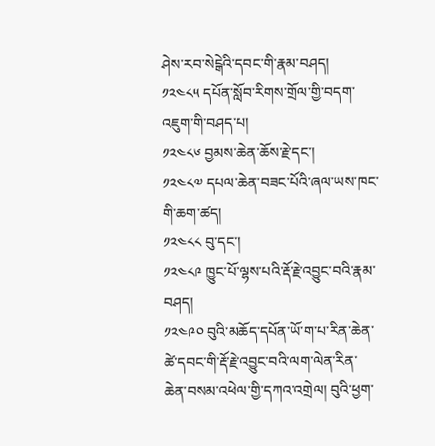ཤེས་རབ་སེངྒེའི་དབང་གི་རྣམ་བཤད།
༡༢༤༨༥ དཔོན་སློབ་རིགས་གྲོལ་གྱི་བདག་འཇུག་གི་བཤད་པ།
༡༢༤༨༦ བྱམས་ཆེན་ཆོས་རྗེ་དང་།
༡༢༤༨༧ དཔལ་ཆེན་བཟང་པོའི་ཞལ་ཡས་ཁང་གི་ཆག་ཚད།
༡༢༤༨༨ བུ་དང་།
༡༢༤༨༩ ཁྱུང་པོ་ལྷས་པའི་རྡོ་རྗེ་འབྱུང་བའི་རྣམ་བཤད།
༡༢༤༩༠ བུའི་མཆོད་དཔོན་ཡོ་ག་པ་རིན་ཆེན་ཚེ་དབང་གི་རྡོ་རྗེ་འབྱུང་བའི་ལག་ལེན་རིན་ཆེན་བསམ་འཕེལ་གྱི་དཀའ་འགྲེལ། བུའི་ཕྱག་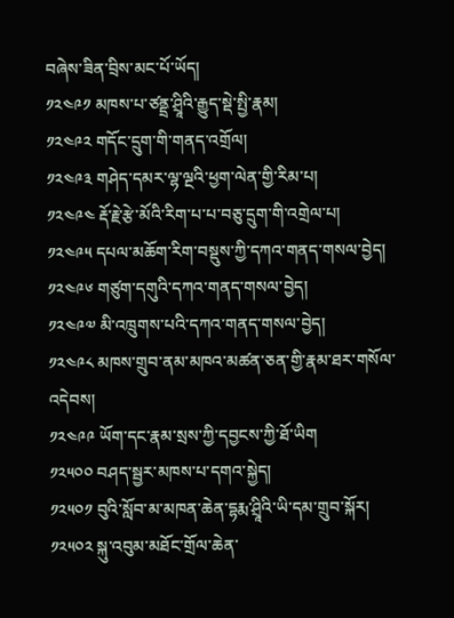བཞེས་ཟིན་བྲིས་མང་པོ་ཡོད།
༡༢༤༩༡ མཁས་པ་ཙནྡྲ་ཤྲཱིའི་རྒྱུད་སྡེ་སྤྱི་རྣམ།
༡༢༤༩༢ གདོང་དྲུག་གི་གནད་འགྲོལ།
༡༢༤༩༣ གཤེད་དམར་ལྷ་ལྔའི་ཕྱག་ལེན་གྱི་རིམ་པ།
༡༢༤༩༤ རྡོ་རྗེ་རྩེ་མོའི་རིག་པ་པ་བཅུ་དྲུག་གི་འགྲེལ་པ།
༡༢༤༩༥ དཔལ་མཆོག་རིག་བསྡུས་ཀྱི་དཀའ་གནད་གསལ་བྱེད།
༡༢༤༩༦ གཙུག་དགུའི་དཀའ་གནད་གསལ་བྱེད།
༡༢༤༩༧ མི་འཁྲུགས་པའི་དཀའ་གནད་གསལ་བྱེད།
༡༢༤༩༨ མཁས་གྲུབ་ནམ་མཁའ་མཚན་ཅན་གྱི་རྣམ་ཐར་གསོལ་འདེབས།
༡༢༤༩༩ ཡོག་དང་རྣམ་སྲས་ཀྱི་དབྱངས་ཀྱི་ཐོ་ཡིག
༡༢༥༠༠ བཤད་སྦྱར་མཁས་པ་དགའ་སྐྱེད།
༡༢༥༠༡ བུའི་སློབ་མ་མཁན་ཆེན་དྷརྨ་ཤྲཱིའི་ཡི་དམ་གྲུབ་སྐོར།
༡༢༥༠༢ སྐུ་འབུམ་མཐོང་གྲོལ་ཆེན་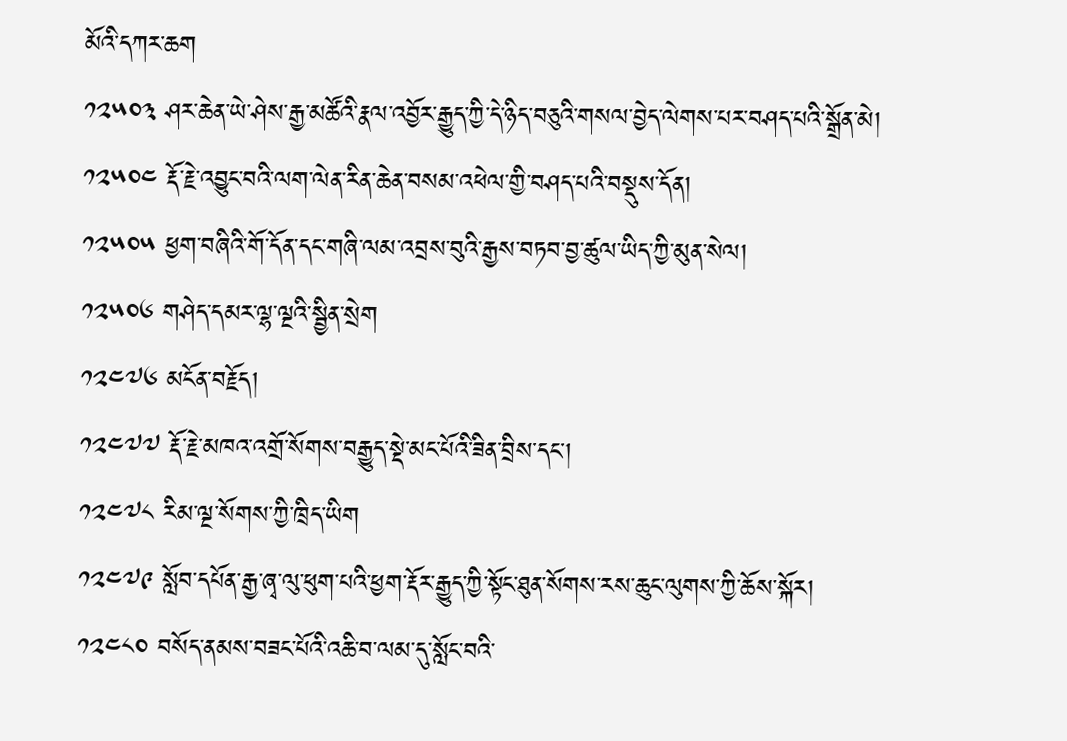མོའི་དཀར་ཆག
༡༢༥༠༣ ཤར་ཆེན་ཡེ་ཤེས་རྒྱ་མཚོའི་རྣལ་འབྱོར་རྒྱུད་ཀྱི་དེ་ཉིད་བཅུའི་གསལ་བྱེད་ལེགས་པར་བཤད་པའི་སྒྲོན་མེ།
༡༢༥༠༤ རྡོ་རྗེ་འབྱུང་བའི་ལག་ལེན་རིན་ཆེན་བསམ་འཕེལ་གྱི་བཤད་པའི་བསྡུས་དོན།
༡༢༥༠༥ ཕྱག་བཞིའི་གོ་དོན་དང་གཞི་ལམ་འབྲས་བུའི་རྒྱས་བཏབ་བྱ་ཚུལ་ཡིད་ཀྱི་མུན་སེལ།
༡༢༥༠༦ གཤེད་དམར་ལྷ་ལྔའི་སྦྱིན་སྲེག
༡༢༤༧༦ མངོན་བརྗོད།
༡༢༤༧༧ རྡོ་རྗེ་མཁའ་འགྲོ་སོགས་བརྒྱུད་སྡེ་མང་པོའི་ཟིན་བྲིས་དང་།
༡༢༤༧༨ རིམ་ལྔ་སོགས་ཀྱི་ཁྲིད་ཡིག
༡༢༤༧༩ སློབ་དཔོན་རྒྱ་ཞྭ་ལུ་ཕུག་པའི་ཕྱག་རྡོར་རྒྱུད་ཀྱི་སྟོང་ཐུན་སོགས་རས་ཆུང་ལུགས་ཀྱི་ཆོས་སྐོར།
༡༢༤༨༠ བསོད་ནམས་བཟང་པོའི་འཆི་བ་ལམ་དུ་སློང་བའི་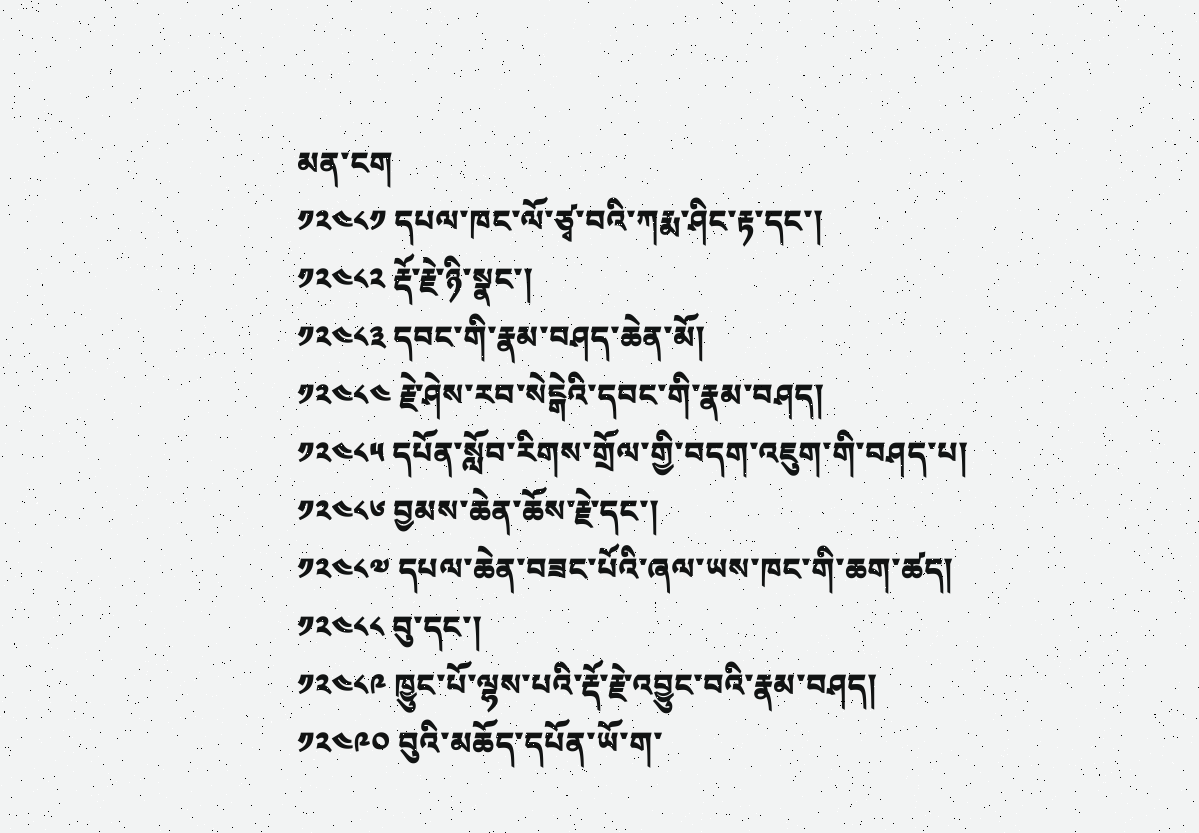མན་ངག
༡༢༤༨༡ དཔལ་ཁང་ལོ་ཙྭ་བའི་ཀརྨ་ཤིང་རྟ་དང་།
༡༢༤༨༢ རྡོ་རྗེ་ཉི་སྣང་།
༡༢༤༨༣ དབང་གི་རྣམ་བཤད་ཆེན་མོ།
༡༢༤༨༤ རྗེ་ཤེས་རབ་སེངྒེའི་དབང་གི་རྣམ་བཤད།
༡༢༤༨༥ དཔོན་སློབ་རིགས་གྲོལ་གྱི་བདག་འཇུག་གི་བཤད་པ།
༡༢༤༨༦ བྱམས་ཆེན་ཆོས་རྗེ་དང་།
༡༢༤༨༧ དཔལ་ཆེན་བཟང་པོའི་ཞལ་ཡས་ཁང་གི་ཆག་ཚད།
༡༢༤༨༨ བུ་དང་།
༡༢༤༨༩ ཁྱུང་པོ་ལྷས་པའི་རྡོ་རྗེ་འབྱུང་བའི་རྣམ་བཤད།
༡༢༤༩༠ བུའི་མཆོད་དཔོན་ཡོ་ག་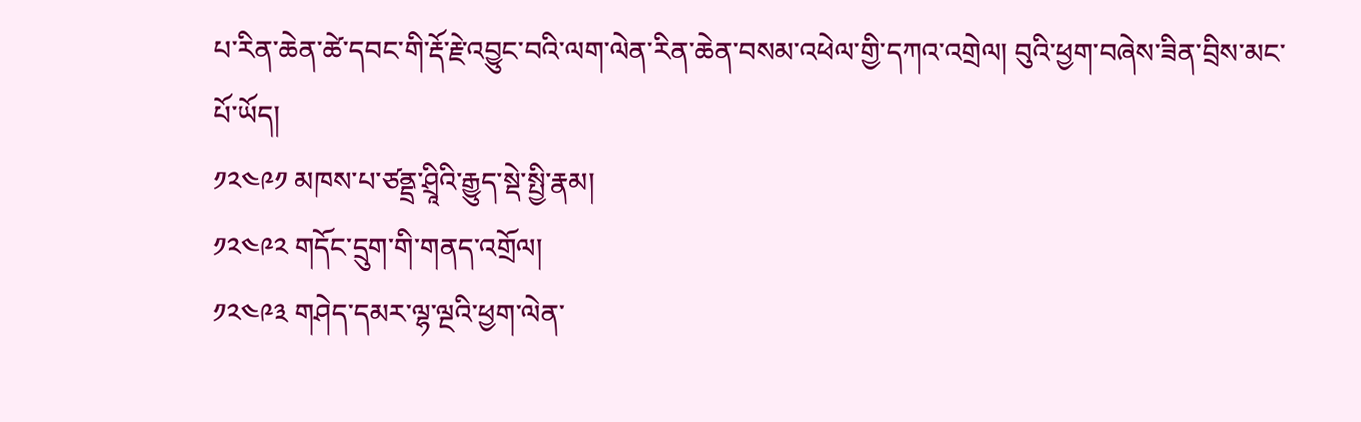པ་རིན་ཆེན་ཚེ་དབང་གི་རྡོ་རྗེ་འབྱུང་བའི་ལག་ལེན་རིན་ཆེན་བསམ་འཕེལ་གྱི་དཀའ་འགྲེལ། བུའི་ཕྱག་བཞེས་ཟིན་བྲིས་མང་པོ་ཡོད།
༡༢༤༩༡ མཁས་པ་ཙནྡྲ་ཤྲཱིའི་རྒྱུད་སྡེ་སྤྱི་རྣམ།
༡༢༤༩༢ གདོང་དྲུག་གི་གནད་འགྲོལ།
༡༢༤༩༣ གཤེད་དམར་ལྷ་ལྔའི་ཕྱག་ལེན་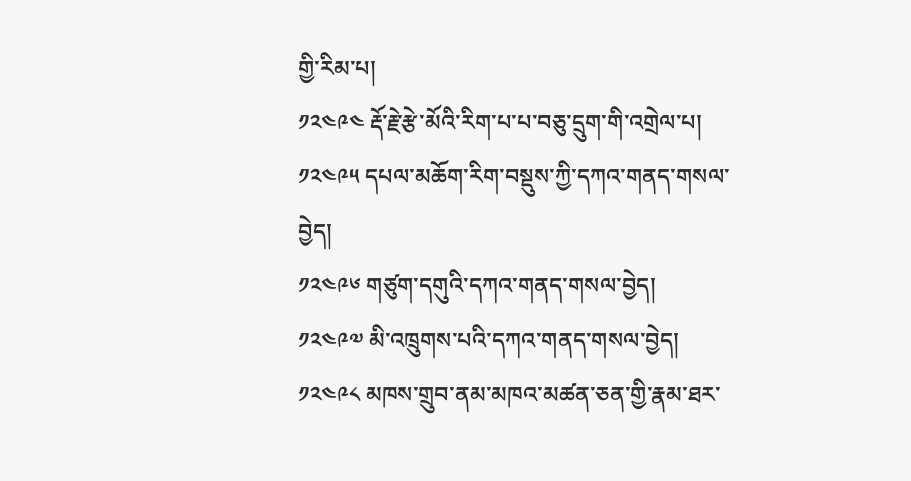གྱི་རིམ་པ།
༡༢༤༩༤ རྡོ་རྗེ་རྩེ་མོའི་རིག་པ་པ་བཅུ་དྲུག་གི་འགྲེལ་པ།
༡༢༤༩༥ དཔལ་མཆོག་རིག་བསྡུས་ཀྱི་དཀའ་གནད་གསལ་བྱེད།
༡༢༤༩༦ གཙུག་དགུའི་དཀའ་གནད་གསལ་བྱེད།
༡༢༤༩༧ མི་འཁྲུགས་པའི་དཀའ་གནད་གསལ་བྱེད།
༡༢༤༩༨ མཁས་གྲུབ་ནམ་མཁའ་མཚན་ཅན་གྱི་རྣམ་ཐར་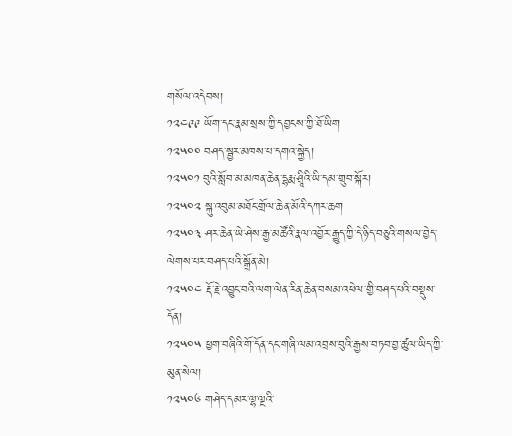གསོལ་འདེབས།
༡༢༤༩༩ ཡོག་དང་རྣམ་སྲས་ཀྱི་དབྱངས་ཀྱི་ཐོ་ཡིག
༡༢༥༠༠ བཤད་སྦྱར་མཁས་པ་དགའ་སྐྱེད།
༡༢༥༠༡ བུའི་སློབ་མ་མཁན་ཆེན་དྷརྨ་ཤྲཱིའི་ཡི་དམ་གྲུབ་སྐོར།
༡༢༥༠༢ སྐུ་འབུམ་མཐོང་གྲོལ་ཆེན་མོའི་དཀར་ཆག
༡༢༥༠༣ ཤར་ཆེན་ཡེ་ཤེས་རྒྱ་མཚོའི་རྣལ་འབྱོར་རྒྱུད་ཀྱི་དེ་ཉིད་བཅུའི་གསལ་བྱེད་ལེགས་པར་བཤད་པའི་སྒྲོན་མེ།
༡༢༥༠༤ རྡོ་རྗེ་འབྱུང་བའི་ལག་ལེན་རིན་ཆེན་བསམ་འཕེལ་གྱི་བཤད་པའི་བསྡུས་དོན།
༡༢༥༠༥ ཕྱག་བཞིའི་གོ་དོན་དང་གཞི་ལམ་འབྲས་བུའི་རྒྱས་བཏབ་བྱ་ཚུལ་ཡིད་ཀྱི་མུན་སེལ།
༡༢༥༠༦ གཤེད་དམར་ལྷ་ལྔའི་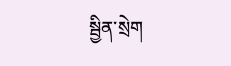སྦྱིན་སྲེག